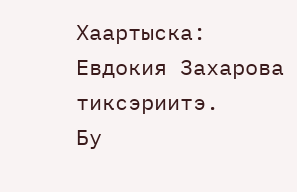Хаартыска: Евдокия Захарова тиксэриитэ.
Бу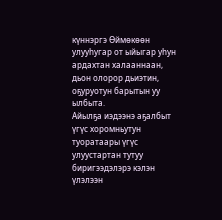күннэргэ Өймөкөөн улууһугар от ыйыгар уһун ардахтан халааннаан, дьон олорор дьиэтин, оҕуруотун барытын уу ылбыта.
Айылҕа иэдээнэ аҕалбыт үгүс хоромньутун туоратаары үгүс улуустартан тутуу биригээдэлэрэ кэлэн үлэлээн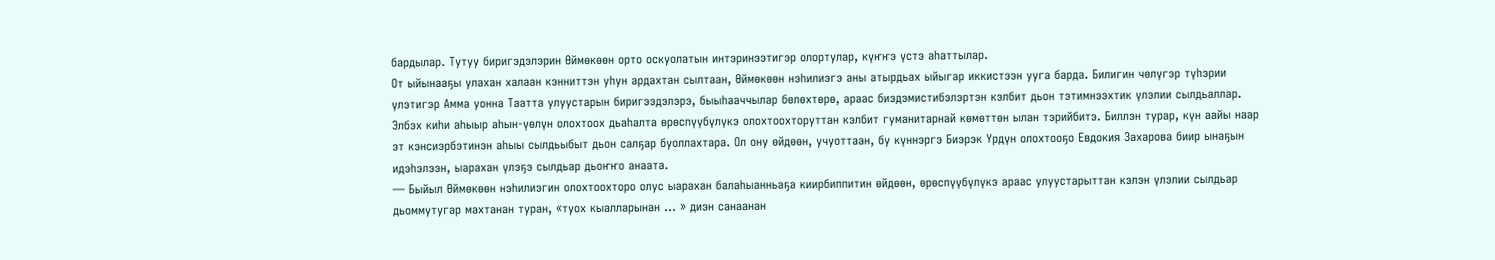бардылар. Тутуу биригэдэлэрин Өймөкөөн орто оскуолатын интэринээтигэр олортулар, күҥҥэ үстэ аһаттылар.
От ыйынааҕы улахан халаан кэнниттэн уһун ардахтан сылтаан, Өймөкөөн нэһилиэгэ аны атырдьах ыйыгар иккистээн ууга барда. Билигин чөлүгэр түһэрии үлэтигэр Амма уонна Таатта улуустарын биригээдэлэрэ, быыһааччылар бөлөхтөрө, араас биэдэмистибэлэртэн кэлбит дьон тэтимнээхтик үлэлии сылдьаллар. Элбэх киһи аһыыр аһын-үөлүн олохтоох дьаһалта өрөспүүбүлүкэ олохтоохторуттан кэлбит гуманитарнай көмөттөн ылан тэрийбитэ. Биллэн турар, күн аайы наар эт кэнсиэрбэтинэн аһыы сылдьыбыт дьон салҕар буоллахтара. Ол ону өйдөөн, учуоттаан, бу күннэргэ Биэрэк Үрдүн олохтооҕо Евдокия Захарова биир ынаҕын идэһэлээн, ыарахан үлэҕэ сылдьар дьоҥҥо анаата.
— Быйыл Өймөкөөн нэһилиэгин олохтоохторо олус ыарахан балаһыанньаҕа киирбиппитин өйдөөн, өрөспүүбүлүкэ араас улуустарыттан кэлэн үлэлии сылдьар дьоммутугар махтанан туран, «туох кыалларынан … » диэн санаанан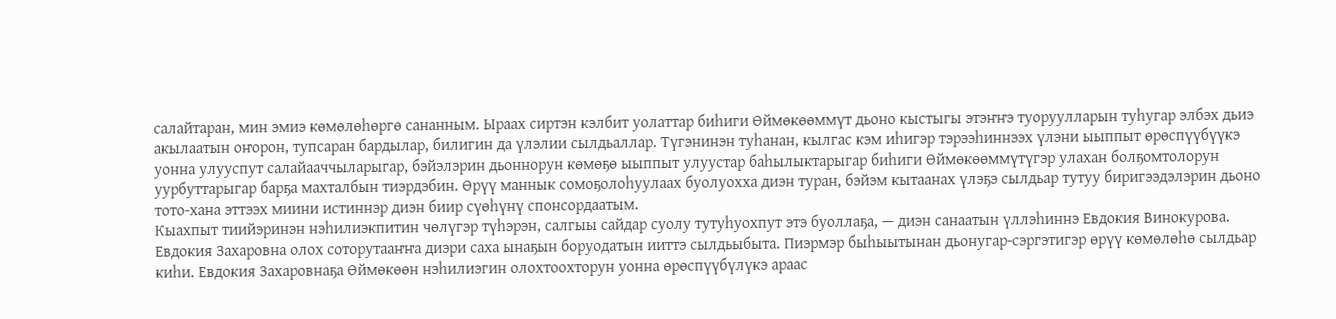салайтаран, мин эмиэ көмөлөһөргө сананным. Ыраах сиртэн кэлбит уолаттар биһиги Өймөкөөммүт дьоно кыстыгы этэҥҥэ туоруулларын туһугар элбэх дьиэ акылаатын оҥорон, тупсаран бардылар, билигин да үлэлии сылдьаллар. Түгэнинэн туһанан, кылгас кэм иһигэр тэрээһиннээх үлэни ыыппыт өрөспүүбүүкэ уонна улууспут салайааччыларыгар, бэйэлэрин дьоннорун көмөҕө ыыппыт улуустар баһылыктарыгар биһиги Өймөкөөммүтүгэр улахан болҕомтолорун уурбуттарыгар барҕа махталбын тиэрдэбин. Өрүү маннык сомоҕолоһуулаах буолуохха диэн туран, бэйэм кытаанах үлэҕэ сылдьар тутуу биригээдэлэрин дьоно тото-хана эттээх миини истиннэр диэн биир сүөһүнү спонсордаатым.
Кыахпыт тиийэринэн нэһилиэкпитин чөлүгэр түһэрэн, салгыы сайдар суолу тутуһуохпут этэ буоллаҕа, — диэн санаатын үллэһиннэ Евдокия Винокурова. Евдокия Захаровна олох соторутааҥҥа диэри саха ынаҕын боруодатын ииттэ сылдьыбыта. Пиэрмэр быһыытынан дьонугар-сэргэтигэр өрүү көмөлөһө сылдьар киһи. Евдокия Захаровнаҕа Өймөкөөн нэһилиэгин олохтоохторун уонна өрөспүүбүлүкэ араас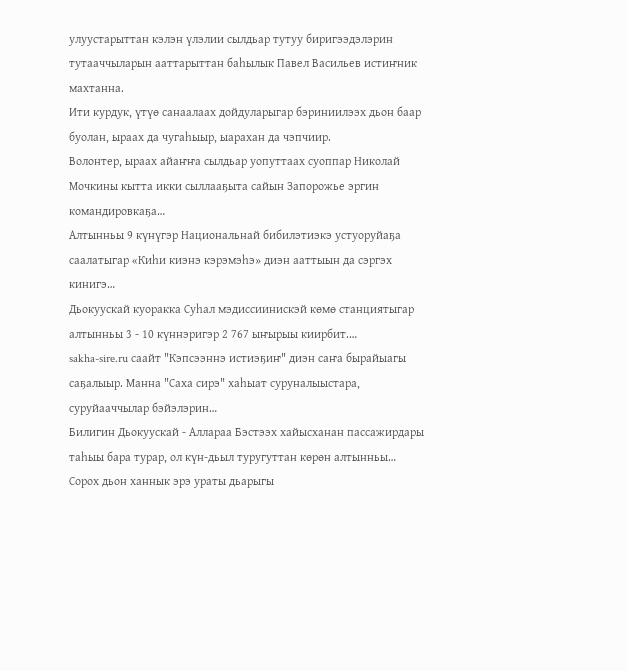улуустарыттан кэлэн үлэлии сылдьар тутуу биригээдэлэрин тутааччыларын ааттарыттан баһылык Павел Васильев истиҥник махтанна.
Ити курдук, үтүө санаалаах дойдуларыгар бэриниилээх дьон баар буолан, ыраах да чугаһыыр, ыарахан да чэпчиир.
Волонтер, ыраах айаҥҥа сылдьар уопуттаах суоппар Николай Мочкины кытта икки сыллааҕыта сайын Запорожье эргин командировкаҕа…
Алтынньы 9 күнүгэр Национальнай бибилэтиэкэ устуоруйаҕа саалатыгар «Киһи киэнэ кэрэмэһэ» диэн ааттыын да сэргэх кинигэ…
Дьокуускай куоракка Суһал мэдиссиинискэй көмө станциятыгар алтынньы 3 - 10 күннэригэр 2 767 ыҥырыы киирбит.…
sakha-sire.ru саайт "Кэпсээннэ истиэҕиҥ" диэн саҥа бырайыагы саҕалыыр. Манна "Саха сирэ" хаһыат суруналыыстара, суруйааччылар бэйэлэрин…
Билигин Дьокуускай - Аллараа Бэстээх хайысханан пассажирдары таһыы бара турар, ол күн-дьыл туругуттан көрөн алтынньы…
Сорох дьон ханнык эрэ ураты дьарыгы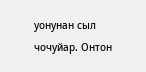уонунан сыл чочуйар. Онтон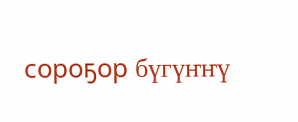сороҕор бүгүҥҥү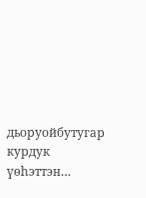дьоруойбутугар курдук үөһэттэн…